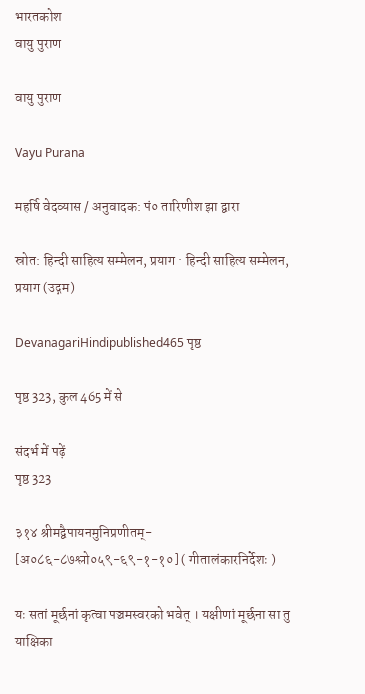भारतकोश
वायु पुराण

वायु पुराण

Vayu Purana

महर्षि वेदव्यास / अनुवादक: पं० तारिणीश झा द्वारा

स्रोत: हिन्दी साहित्य सम्मेलन, प्रयाग · हिन्दी साहित्य सम्मेलन, प्रयाग (उद्गम)

DevanagariHindipublished465 पृष्ठ

पृष्ठ 323, कुल 465 में से

संदर्भ में पढ़ें
पृष्ठ 323

३१४ श्रीमद्वैपायनमुनिप्रणीतम्- [अ०८६-८७श्लो०५९-६९-१-१०] ( गीतालंकारनिर्देशः )

यः सतां मूर्छनां कृत्वा पञ्चमस्वरको भवेत् । यक्षीणां मूर्छना सा तु याक्षिका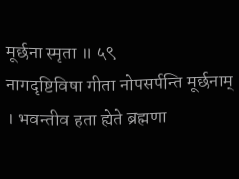मूर्छना स्मृता ॥ ५९
नागदृष्टिविषा गीता नोपसर्पन्ति मूर्छनाम् । भवन्तीव हता ह्येते ब्रह्मणा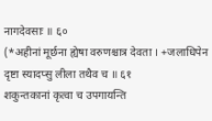नागदेवसाः ॥ ६०
(*अहीनां मूर्छना ह्येषा वरुणश्चात्र देवता । +जलाधिपेन दृष्टा स्यादप्सु लीला तथैव च ॥ ६१
शकुन्तकानां कृत्वा च उपगायन्ति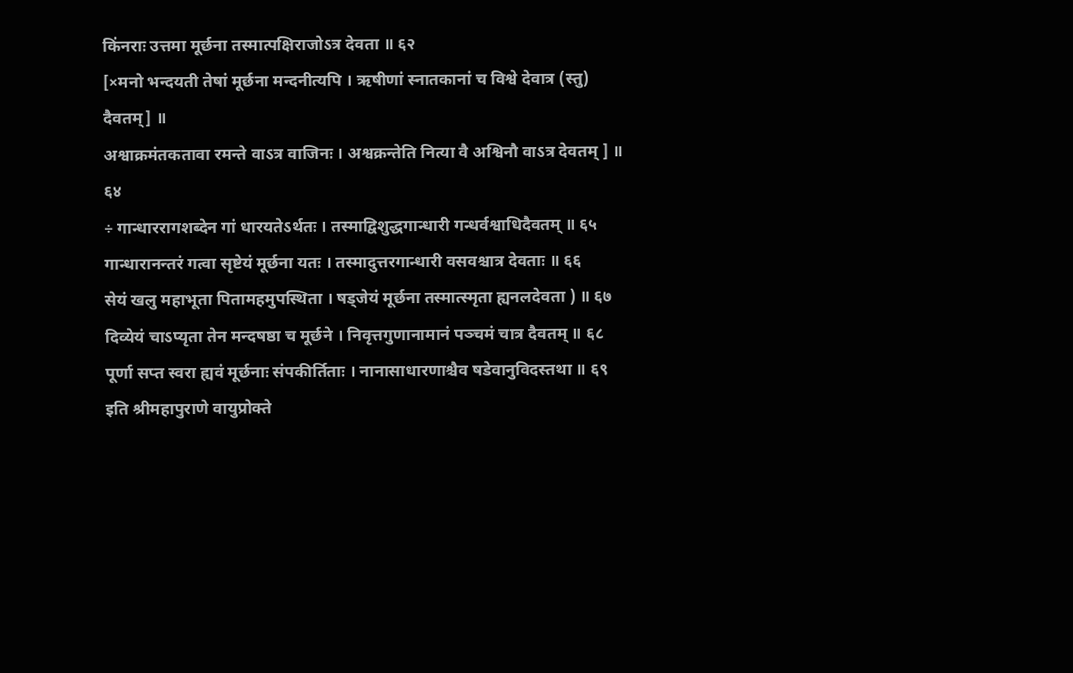किंनराः उत्तमा मूर्छना तस्मात्पक्षिराजोऽत्र देवता ॥ ६२
[×मनो भन्दयती तेषां मूर्छना मन्दनीत्यपि । ऋषीणां स्नातकानां च विश्वे देवात्र (स्तु) दैवतम्] ॥
अश्वाक्रमंतकतावा रमन्ते वाऽत्र वाजिनः । अश्वक्रन्तेति नित्या वै अश्विनौ वाऽत्र देवतम् ] ॥ ६४
÷ गान्धाररागशब्देन गां धारयतेऽर्थतः । तस्माद्विशुद्धगान्धारी गन्धर्वश्वाधिदैवतम् ॥ ६५
गान्धारानन्तरं गत्वा सृष्टेयं मूर्छना यतः । तस्मादुत्तरगान्धारी वसवश्चात्र देवताः ॥ ६६
सेयं खलु महाभूता पितामहमुपस्थिता । षड्जेयं मूर्छना तस्मात्स्मृता ह्यनलदेवता ) ॥ ६७
दिव्येयं चाऽप्यृता तेन मन्दषष्ठा च मूर्छने । निवृत्तगुणानामानं पञ्चमं चात्र दैवतम् ॥ ६८
पूर्णा सप्त स्वरा ह्यवं मूर्छनाः संपकीर्तिताः । नानासाधारणाश्चैव षडेवानुविदस्तथा ॥ ६९
इति श्रीमहापुराणे वायुप्रोक्ते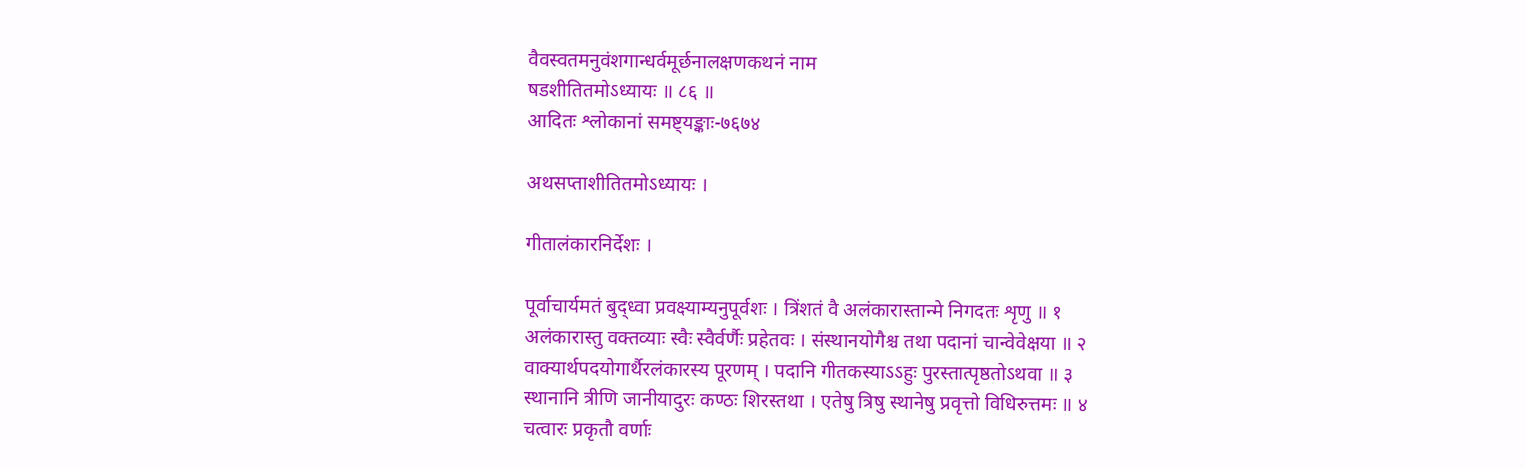वैवस्वतमनुवंशगान्धर्वमूर्छनालक्षणकथनं नाम
षडशीतितमोऽध्यायः ॥ ८६ ॥
आदितः श्लोकानां समष्ट्यङ्काः-७६७४

अथसप्ताशीतितमोऽध्यायः ।

गीतालंकारनिर्देशः ।

पूर्वाचार्यमतं बुद्ध्वा प्रवक्ष्याम्यनुपूर्वशः । त्रिंशतं वै अलंकारास्तान्मे निगदतः शृणु ॥ १
अलंकारास्तु वक्तव्याः स्वैः स्वैर्वर्णैः प्रहेतवः । संस्थानयोगैश्च तथा पदानां चान्वेवेक्षया ॥ २
वाक्यार्थपदयोगार्थैरलंकारस्य पूरणम् । पदानि गीतकस्याऽऽहुः पुरस्तात्पृष्ठतोऽथवा ॥ ३
स्थानानि त्रीणि जानीयादुरः कण्ठः शिरस्तथा । एतेषु त्रिषु स्थानेषु प्रवृत्तो विधिरुत्तमः ॥ ४
चत्वारः प्रकृतौ वर्णाः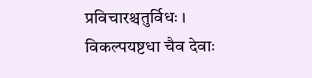प्रविचारश्चतुर्विधः । विकल्पयष्टधा चैव देवाः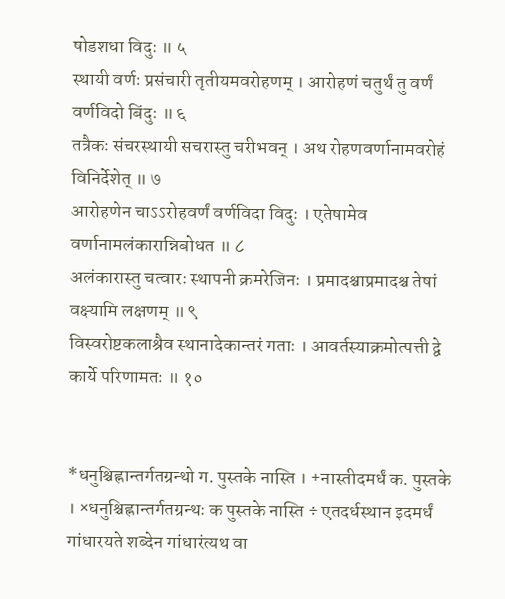षोडशधा विदुः ॥ ५
स्थायी वर्णः प्रसंचारी तृतीयमवरोहणम् । आरोहणं चतुर्थं तु वर्णं वर्णविदो बिंदुः ॥ ६
तत्रैकः संचरस्थायी सचरास्तु चरीभवन् । अथ रोहणवर्णानामवरोहं विनिर्देशेत् ॥ ७
आरोहणेन चाऽऽरोहवर्णं वर्णविदा विदुः । एतेषामेव वर्णानामलंकारान्निबोधत ॥ ८
अलंकारास्तु चत्वारः स्थापनी क्रमरेजिनः । प्रमादश्चाप्रमादश्च तेषां वक्ष्यामि लक्षणम् ॥ ९
विस्वरोष्टकलाश्रैव स्थानादेकान्तरं गताः । आवर्तस्याक्रमोत्पत्ती द्वे कार्ये परिणामतः ॥ १०


*धनुश्चिह्नान्तर्गतग्रन्थो ग. पुस्तके नास्ति । +नास्तीदमर्धं क. पुस्तके । ×धनुश्चिह्नान्तर्गतग्रन्थः क पुस्तके नास्ति ÷ एतदर्धस्थान इदमर्धं गांधारयते शब्देन गांधारंत्यथ वा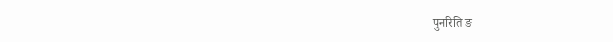पुनरिति ङ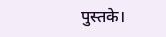पुस्तके।